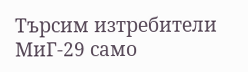Търсим изтребители МиГ-29 само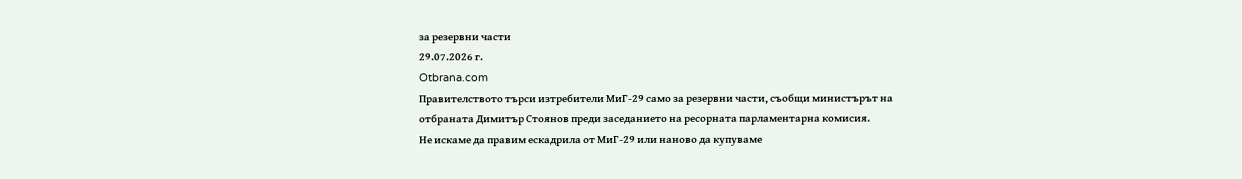за резервни части
29.07.2026 г.
Otbrana.com
Правителството търси изтребители МиГ-29 само за резервни части, съобщи министърът на отбраната Димитър Стоянов преди заседанието на ресорната парламентарна комисия.
Не искаме да правим ескадрила от МиГ-29 или наново да купуваме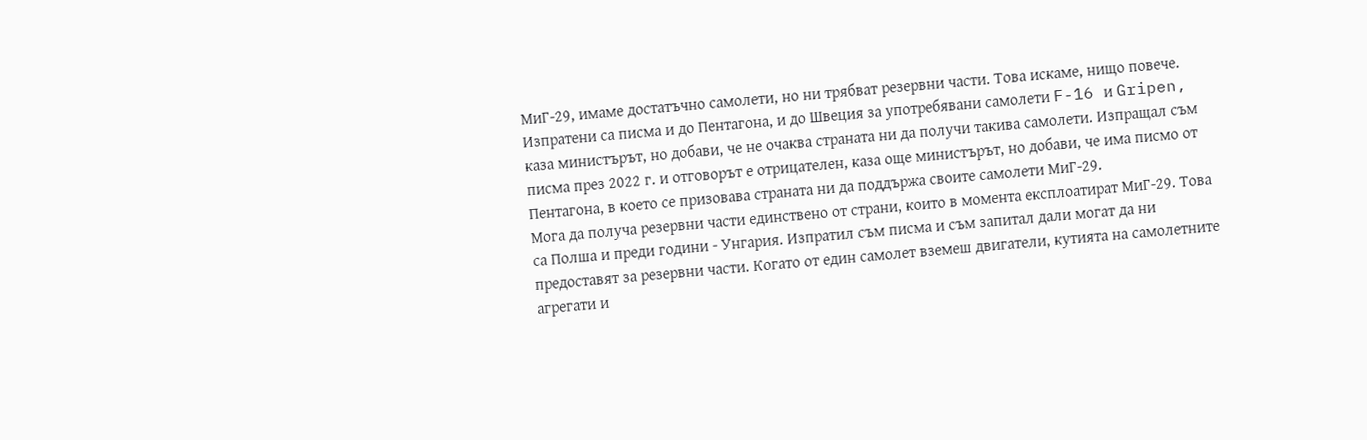МиГ-29, имаме достатъчно самолети, но ни трябват резервни части. Това искаме, нищо повече. Изпратени са писма и до Пентагона, и до Швеция за употребявани самолети F-16 и Gripen, каза министърът, но добави, че не очаква страната ни да получи такива самолети. Изпращал съм писма през 2022 г. и отговорът е отрицателен, каза още министърът, но добави, че има писмо от Пентагона, в което се призовава страната ни да поддържа своите самолети МиГ-29.
Мога да получа резервни части единствено от страни, които в момента експлоатират МиГ-29. Това са Полша и преди години - Унгария. Изпратил съм писма и съм запитал дали могат да ни предоставят за резервни части. Когато от един самолет вземеш двигатели, кутията на самолетните агрегати и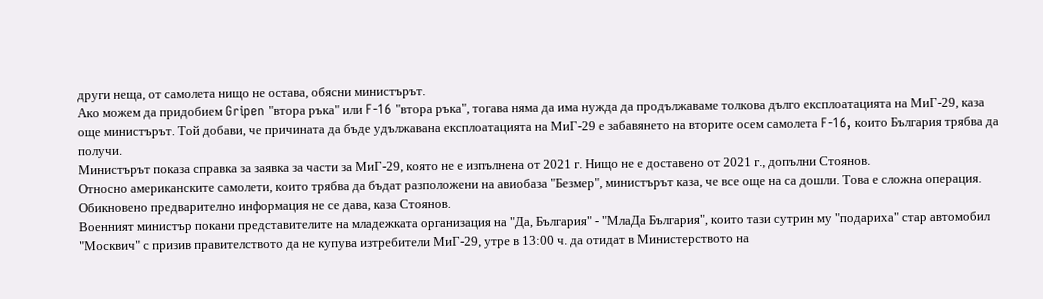други неща, от самолета нищо не остава, обясни министърът.
Ако можем да придобием Gripen "втора ръка" или F-16 "втора ръка", тогава няма да има нужда да продължаваме толкова дълго експлоатацията на МиГ-29, каза още министърът. Той добави, че причината да бъде удължавана експлоатацията на МиГ-29 е забавянето на вторите осем самолета F-16, които България трябва да получи.
Министърът показа справка за заявка за части за МиГ-29, която не е изпълнена от 2021 г. Нищо не е доставено от 2021 г., допълни Стоянов.
Относно американските самолети, които трябва да бъдат разположени на авиобаза "Безмер", министърът каза, че все още на са дошли. Това е сложна операция. Обикновено предварително информация не се дава, каза Стоянов.
Военният министър покани представителите на младежката организация на "Да, България" - "МлаДа България", които тази сутрин му "подариха" стар автомобил "Москвич" с призив правителството да не купува изтребители МиГ-29, утре в 13:00 ч. да отидат в Министерството на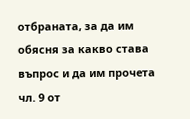отбраната, за да им обясня за какво става въпрос и да им прочета чл. 9 от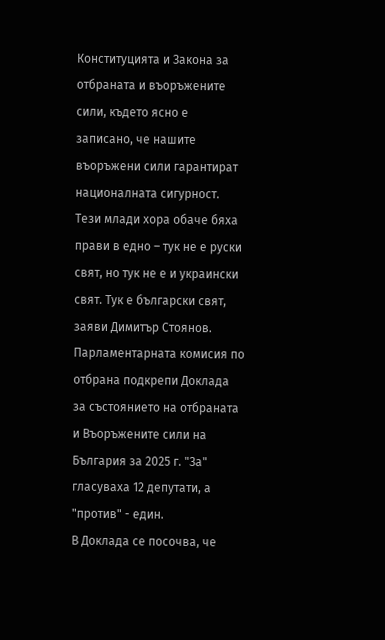Конституцията и Закона за отбраната и въоръжените сили, където ясно е записано, че нашите въоръжени сили гарантират националната сигурност. Тези млади хора обаче бяха прави в едно – тук не е руски свят, но тук не е и украински свят. Тук е български свят, заяви Димитър Стоянов.
Парламентарната комисия по отбрана подкрепи Доклада за състоянието на отбраната и Въоръжените сили на България за 2025 г. "За" гласуваха 12 депутати, а "против" - един.
В Доклада се посочва, че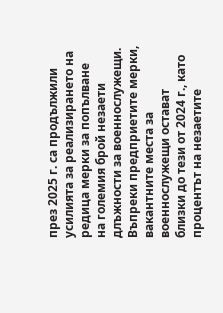през 2025 г. са продължили усилията за реализирането на редица мерки за попълване на големия брой незаети длъжности за военнослужещи. Въпреки предприетите мерки, вакантните места за военнослужещи остават близки до тези от 2024 г., като процентът на незаетите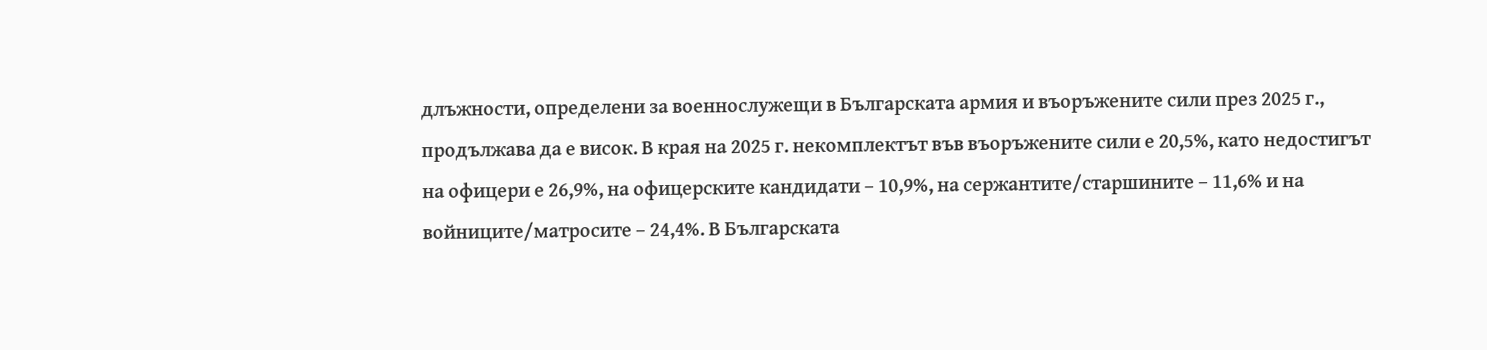длъжности, определени за военнослужещи в Българската армия и въоръжените сили през 2025 г., продължава да е висок. В края на 2025 г. некомплектът във въоръжените сили е 20,5%, като недостигът на офицери е 26,9%, на офицерските кандидати – 10,9%, на сержантите/старшините – 11,6% и на войниците/матросите – 24,4%. В Българската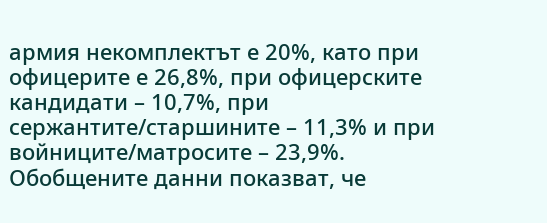армия некомплектът е 20%, като при офицерите е 26,8%, при офицерските кандидати – 10,7%, при сержантите/старшините – 11,3% и при войниците/матросите – 23,9%.
Обобщените данни показват, че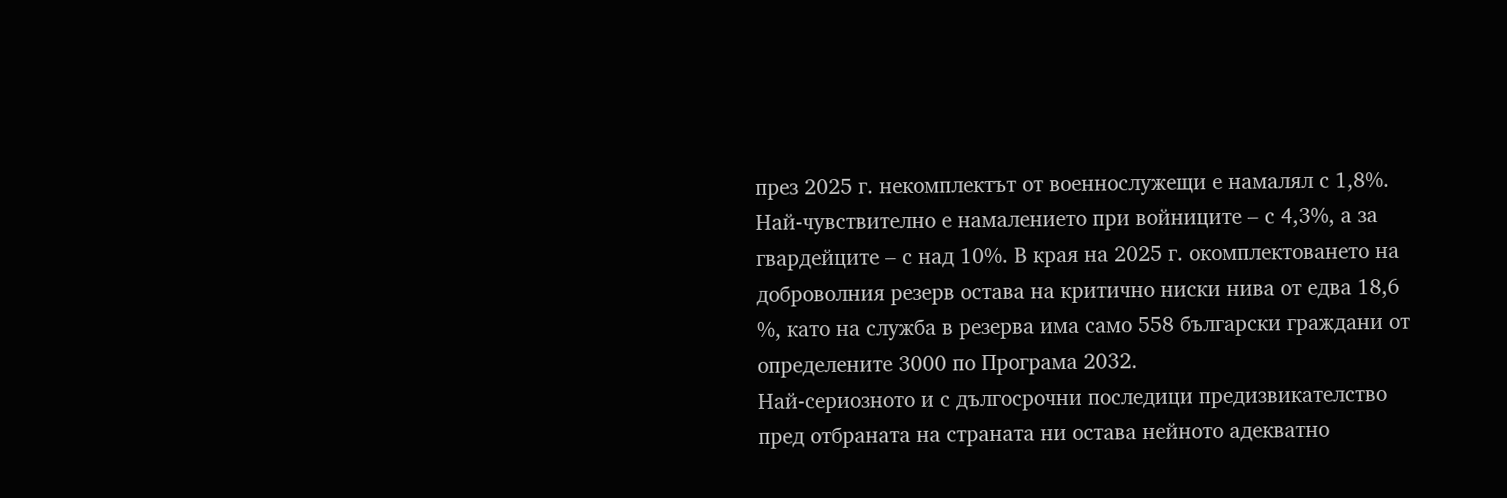през 2025 г. некомплектът от военнослужещи е намалял с 1,8%. Най-чувствително е намалението при войниците – с 4,3%, а за гвардейците – с над 10%. В края на 2025 г. окомплектоването на доброволния резерв остава на критично ниски нива от едва 18,6 %, като на служба в резерва има само 558 български граждани от определените 3000 по Програма 2032.
Най-сериозното и с дългосрочни последици предизвикателство пред отбраната на страната ни остава нейното адекватно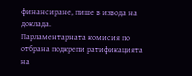финансиране, пише в извода на доклада.
Парламентарната комисия по отбрана подкрепи ратификацията на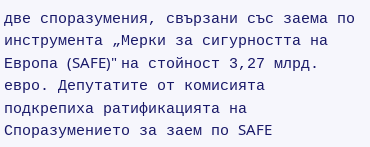две споразумения, свързани със заема по инструмента „Мерки за сигурността на Европа (SAFE)" на стойност 3,27 млрд. евро. Депутатите от комисията подкрепиха ратификацията на Споразумението за заем по SAFE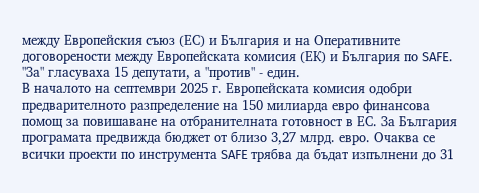между Европейския съюз (ЕС) и България и на Оперативните договорености между Европейската комисия (ЕК) и България по SAFE. "За" гласуваха 15 депутати, а "против" - един.
В началото на септември 2025 г. Европейската комисия одобри предварителното разпределение на 150 милиарда евро финансова помощ за повишаване на отбранителната готовност в ЕС. За България програмата предвижда бюджет от близо 3,27 млрд. евро. Очаква се всички проекти по инструмента SAFE трябва да бъдат изпълнени до 31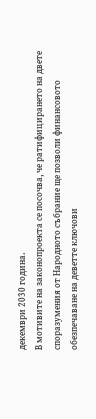декември 2030 година.
В мотивите на законопроекта се посочва, че ратифицирането на двете споразумения от Народното събрание ще позволи финансовото обезпечаване на деветте ключови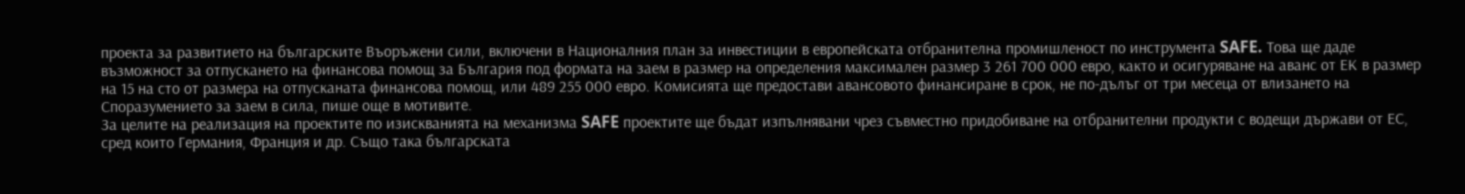проекта за развитието на българските Въоръжени сили, включени в Националния план за инвестиции в европейската отбранителна промишленост по инструмента SAFE. Това ще даде възможност за отпускането на финансова помощ за България под формата на заем в размер на определения максимален размер 3 261 700 000 евро, както и осигуряване на аванс от ЕК в размер на 15 на сто от размера на отпусканата финансова помощ, или 489 255 000 евро. Комисията ще предостави авансовото финансиране в срок, не по-дълъг от три месеца от влизането на Споразумението за заем в сила, пише още в мотивите.
За целите на реализация на проектите по изискванията на механизма SAFE проектите ще бъдат изпълнявани чрез съвместно придобиване на отбранителни продукти с водещи държави от ЕС, сред които Германия, Франция и др. Също така българската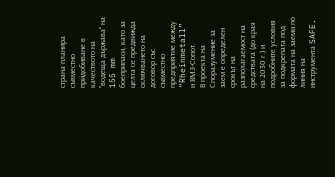страна планира съвместно придобиване в качеството на "водеща държава" на 155 mm боеприпаси, като за целта се предвижда сключването на договор със съвместно предприятие между “Rheinmetall” и ВМЗ-Сопот.
В проекта на Споразумение за заем е определен срокът на разполагаемост на средствата (до края на 2030 г.) и подробните условия за подкрепата под формата на заеми по линия на инструмента SAFE.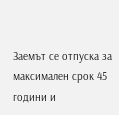Заемът се отпуска за максимален срок 45 години и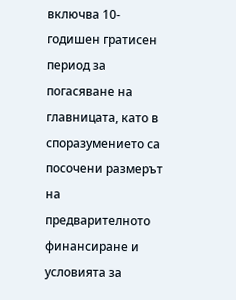включва 10-годишен гратисен период за погасяване на главницата, като в споразумението са посочени размерът на предварителното финансиране и условията за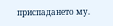приспадането му.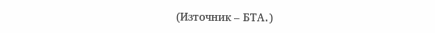(Източник – БТА.)